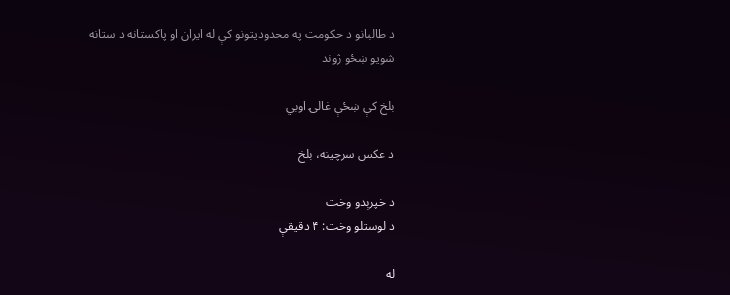د طالبانو د حکومت په محدودیتونو کې له ایران او پاکستانه د ستانه شویو ښځو ژوند

بلخ کې ښځې غالۍ اوبي

د عکس سرچینه، بلخ

د خپرېدو وخت
د لوستلو وخت: ۴ دقیقې

له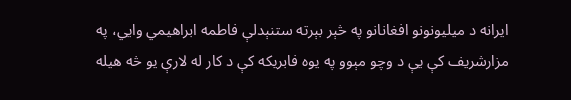ایرانه د میلیونونو افغانانو په څېر بېرته ستنېدلې فاطمه ابراهیمي وایي، په مزارشریف کې یې د وچو مېوو په یوه فابریکه کې د کار له لارې یو څه هیله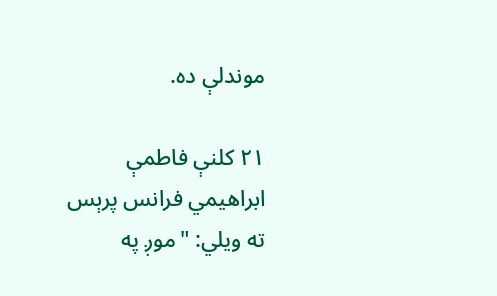موندلې ده.

۲۱ کلنې فاطمې ابراهیمي فرانس پرېس ته ویلي: "موږ په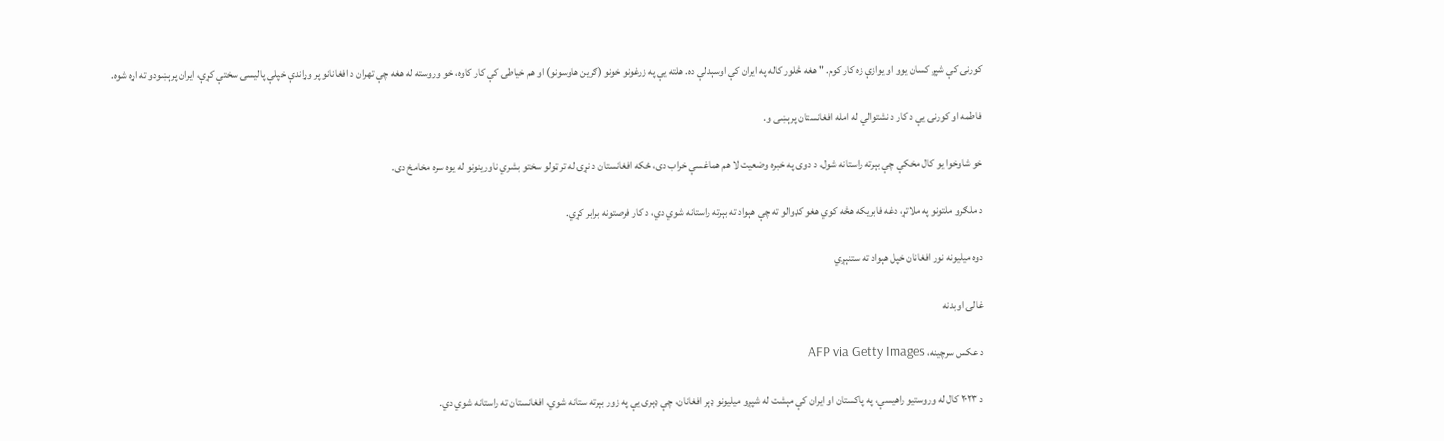کورنۍ کې شپږ کسان یوو او یوازې زه کار کوم. " هغه څلور کاله په ایران کې اوسېدلې ده. هلته یې په زرغونو خونو (ګرین هاوسونو) او هم خیاطۍ کې کار کاوه، خو وروسته له هغه چې تهران د افغانانو پر وړاندې خپلې پالیسۍ سختې کړې، ایران پرېښودو ته اړه شوه.

فاطمه او کورنۍ یې د کار د نشتوالي له امله افغانستان پرېښی و.

خو شاوخوا یو کال مخکې چې بېرته راستانه شول، د دوی په خبره وضعیت لا هم هماغسې خراب دی، ځکه افغانستان د نړۍ له تر ټولو سختو بشري ناورینونو له یوه سره مخامخ دی.

د ملګرو ملتونو په ملاتړ، دغه فابریکه هڅه کوي هغو کډوالو ته چې هېواد ته بېرته راستانه شوي دي، د کار فرصتونه برابر کړي.

دوه میلیونه نور افغانان خپل هېواد ته ستنېږي

غالۍ اوبدنه

د عکس سرچینه، AFP via Getty Images

د ۲۰۲۳ کال له وروستیو راهیسې، په پاکستان او ایران کې مېشت له شپږو میلیونو ډېر افغانان، چې ډېری یې په زور بېرته ستانه شوي، افغانستان ته راستانه شوي دي.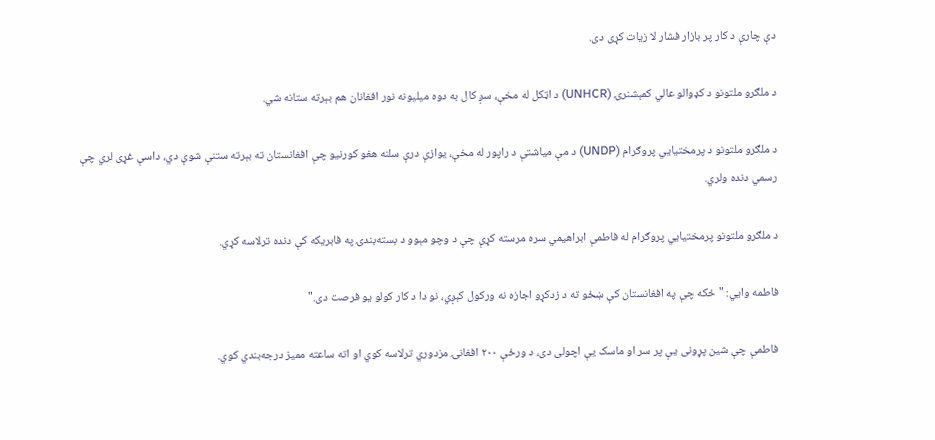دې چارې د کار پر بازار فشار لا زیات کړی دی.

د ملګرو ملتونو د کډوالو عالي کمېشنرۍ (UNHCR) د اټکل له مخې، سږ کال به دوه میلیونه نور افغانان هم بېرته ستانه شي.

د ملګرو ملتونو د پرمختیایي پروګرام (UNDP) د مې میاشتې د راپور له مخې، یوازې درې سلنه هغو کورنیو چې افغانستان ته بېرته ستنې شوې دي، داسې غړی لري چې رسمي دنده ولري.

د ملګرو ملتونو پرمختیایي پروګرام له فاطمې ابراهیمي سره مرسته کړې چې د وچو مېوو د بسته‌بندۍ په فابریکه کې دنده ترلاسه کړي.

فاطمه وايي: "ځکه چې په افغانستان کې ښځو ته د زدکړو اجازه نه ورکول کېږي، نو دا د کار کولو یو فرصت دی."

فاطمې چې شین پړونی یې پر سر او ماسک یې اچولی دی، د ورځې ۲۰۰ افغانۍ مزدوري ترلاسه کوي او اته ساعته ممیز درجه‌بندي کوي.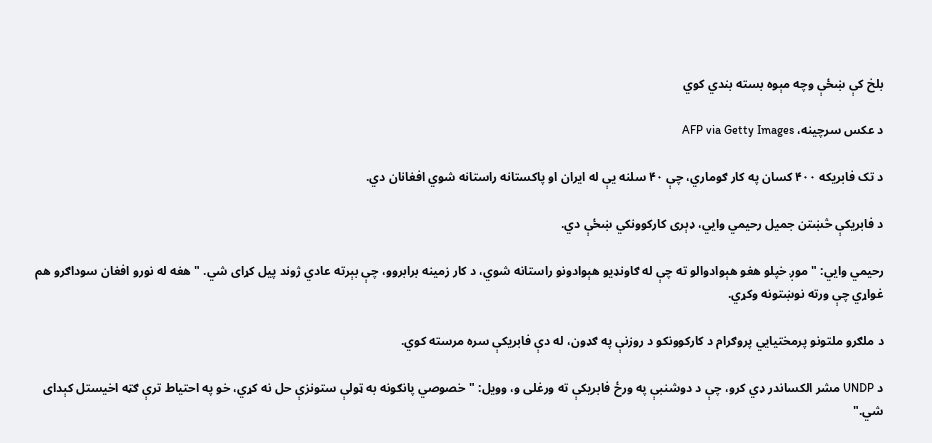بلخ کې ښځې وچه مېوه بسته بندي کوي

د عکس سرچینه، AFP via Getty Images

د تک فابریکه ۴۰۰ کسان په کار ګوماري، چې ۴۰ سلنه یې له ایران او پاکستانه راستانه شوي افغانان دي.

د فابریکې څښتن جمیل رحیمي وایي، ډېری کارکوونکي ښځې دي.

رحیمي وايي: "موږ خپلو هغو هېوادوالو ته چې له ګاونډیو هېوادونو راستانه شوي، د کار زمینه برابروو، چې بېرته عادي ژوند پیل کړای شي. " هغه له نورو افغان سوداګرو هم غواړي چې ورته نوښتونه وکړي.

د ملګرو ملتونو پرمختیایي پروګرام د کارکوونکو د روزنې په ګډون، له دې فابریکې سره مرسته کوي.

د UNDP مشر الکساندر ډي کرو، چې د دوشنبې په ورځ فابریکې ته ورغلی و، وویل: "خصوصي پانګونه به ټولې ستونزې حل نه کړي، خو په احتیاط ترې ګټه اخیستل کېدای شي."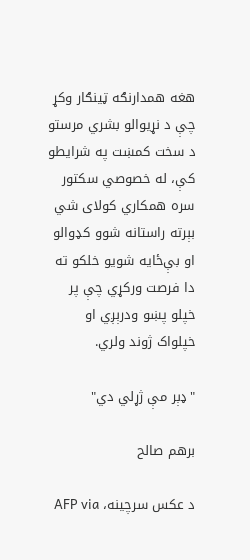هغه همدارنګه ټینګار وکړ چې د نړیوالو بشري مرستو د سخت کمښت په شرایطو کې، له خصوصي سکتور سره همکاري کولای شي بېرته راستانه شوو کډوالو او بې‌ځایه شویو خلکو ته دا فرصت ورکړي چې پر خپلو پښو ودرېږي او خپلواک ژوند ولري.

"ډېر مې ژړلي دي"

برهم صالح

د عکس سرچینه، AFP via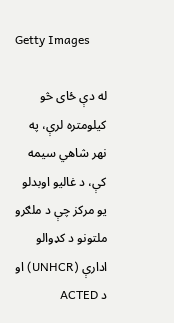Getty Images

له دې ځای څو کیلومتره لرې، په نهر شاهي سیمه کې، د غالیو اوبدلو یو مرکز چې د ملګرو ملتونو د کډوالو ادارې (UNHCR) او د ACTED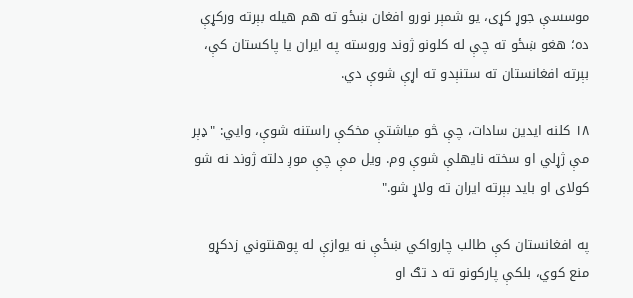موسسې جوړ کړی، یو شمېر نورو افغان ښځو ته هم هیله بېرته ورکړې ده؛ هغو ښځو ته چې له کلونو ژوند وروسته په ایران یا پاکستان کې، بېرته افغانستان ته ستنېدو ته اړې شوې دي.

۱۸ کلنه ایدین سادات، چې څو میاشتې مخکې راستنه شوې، وایي: "ډېر مې ژړلي او سخته نایهلې شوې وم. ویل مې چې موږ دلته ژوند نه شو کولای او باید بېرته ایران ته ولاړ شو."

په افغانستان کې طالب چارواکي ښځې نه یوازې له پوهنتوني زدکړو منع کوي، بلکې پارکونو ته د تګ او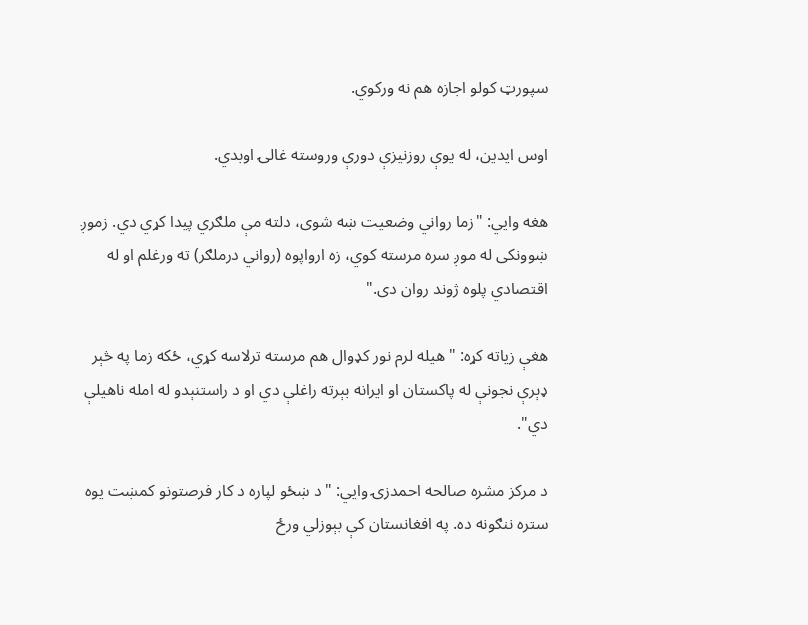سپورټ کولو اجازه هم نه ورکوي.

اوس ایدین، له یوې روزنیزې دورې وروسته غالۍ اوبدي.

هغه وایي: "زما رواني وضعیت ښه شوی، دلته مې ملګري پیدا کړي دي. زموږ ښوونکی له موږ سره مرسته کوي، زه ارواپوه (رواني درملګر) ته ورغلم او له اقتصادي پلوه ژوند روان دی."

هغې زیاته کړه: "هیله لرم نور کډوال هم مرسته ترلاسه کړي، ځکه زما په څېر ډېرې نجونې له پاکستان او ایرانه بېرته راغلې دي او د راستنېدو له امله ناهیلې دي".

د مرکز مشره صالحه احمدزۍ وایي: "د ښځو لپاره د کار فرصتونو کمښت یوه ستره ننګونه ده. په افغانستان کې بېوزلي ورځ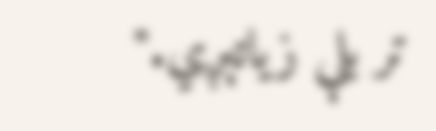تر بلې زیاتېږي."